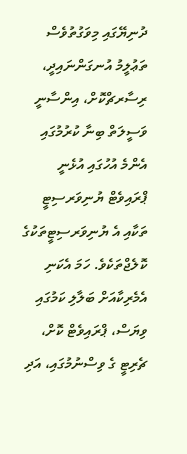ދުނިޔޭގައި މިވަގުތުވެސް ތަޢުލީމު އުނގަންނައިދީ، ރިސާރޗްކޮށް، އިންސާނީ ވަސީލަތް ބިނާ ކުރުމުގައި އެންމެ އުހުގައި އުޅެނީ ޕްރައިވެޓް ޔުނިވަރސިޓީ ތަކާއި އެ ޔުނިވަރސިޓީތަކުގެ ކޮލެޖްތަކެވެ. ހަމަ އެކަނި އެމެރިކާއަށް ބަލާލި ކަމުގައި ވިޔަސް، ޕްރައިވެޓް ކޮށް، ޗެރިޓީ ގެ ވިސްނުމުގައި، އަދި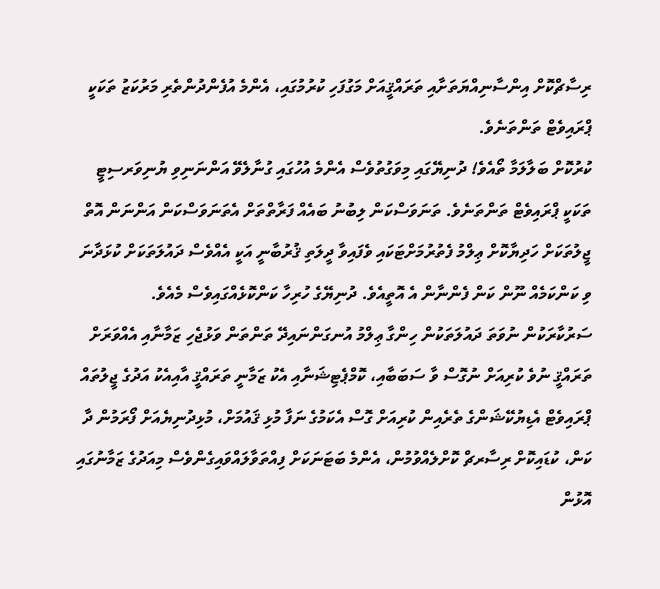ރިސާޗްކޮށް އިންސާނިއްޔަތަށާއި ތަރައްޤީއަށް މަގުފަހި ކުރުމުގައި، އެންމެ އުފެންދުންތެރި މަރުކަޒު ތަކަކީ ޕްރައިވެޓް ތަންތަނެވެ.
ކުރުކޮށް ބަލާލަމާ ތޯއެވެ! ދުނިޔޭގައި މިވަގުތުވެސް އެންމެ އުހުގައި ގުނާލެވޭ އަންނަނިވި ޔުނިވަރސިޓީ ތަކަކީ ޕްރައިވެޓް ތަންތަނެވެ. ތަނަވަސްކަން ލިބުނު ބައެއް ފަރާތްތަށް އެތަނަވަސްކަން އަންނަން އޮތް ޖީލުތަކަށް ހަދިޔާކޮށް ޢިލްމު ފެތުރުމަށްޓަކައި ވެފައިވާ ދީލަތި ޤުރުބާނީ އަކީ އެއްވެސް ދައުލަތަކަށް ކުޅަދާނަ ވި ކަންކަމެއް ނޫން ކަން ފެންނާން އެ އޮތީއެވެ. ދުނިޔޭގެ ހުރިހާ ކަންކޮޅެއްގައިވެސް މެއެވެ.
ސަރުކާރަކުން ނުވަތަ ދައުލަތަކުން ހިންގާ ޢިލްމު އުނގަންނައިދޭ ތަންތަން ވަޅުޖެހި ޒަމާނާއި އެއްވަރަށް ތަރައްޤީ ނުވެ ކުރިއަށް ނުގޮސް ވާ ސަބަބާއި، ކޮމްޕެޓިޝަނާއި އެކު ޒަމާނީ ތަރައްޤީ އާއިއެކު އަދުގެ ޖީލުތައް ޕްރައިވެޓް އެޑިޔުކޭޝަންގެ ތެރެއިން ކުރިއަށް ގޮސް އެކަމުގެ ނަފާ މުޅި ޤައުމަށް، މުޅިދުނިޔެއަށް ފޯރަމުން ދާ ކަން، ކުޑައިކޮށް ރިސާރޗް ކޮށްލެއްވުމުން، އެންމެ ބަޓަނަކަށް ފިއްތަވާލައްވައިގެންވެސް މިއަދުގެ ޒަމާނުގައި އޮޅުން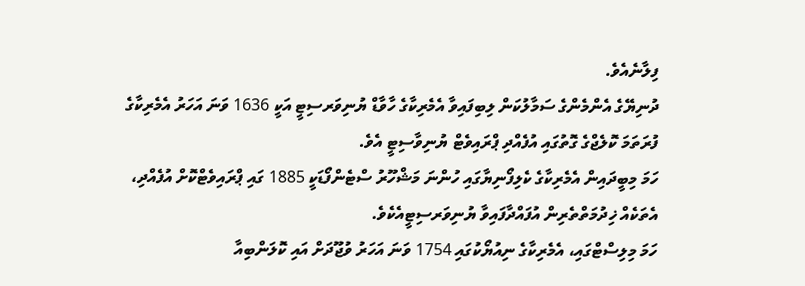ފިލާނެއެވެ.
ދުނިޔޭގެ އެންމެންގެ ސަމާލުކަން ލިބިފައިވާ އެމެރިކާގެ ހާވާޑް ޔުނިވަރސިޓީ އަކީ 1636 ވަނަ އަހަރު އެމެރިކާގެ ފުރަތަމަ ކޮލެޖްގެ ގޮތުގައި އުފެއްދި ޕްރައިވެޓް ޔުނިވާސިޓީ އެވެ.
ހަމަ މިބީދައިން އެމެރިކާގެ ކެލިފޯނިޔާގައި ހުންނަ މަޝްހޫރު ސްޓެންފޯޑަކީ 1885 ގައި ޕްރައިވެޓްކޮށް އުފެއްދި، އެތަކެއް ޚިދުމަތްތެރިން އުފައްދާފައިވާ ޔުނިވަރސިޓީއެކެވެ.
ހަމަ މިލިސްޓްގައި، އެމެރިކާގެ ނިއުޔޯކުގައި 1754 ވަނަ އަހަރު ވުޖޫދަށް އައި ކޮލަންބިއާ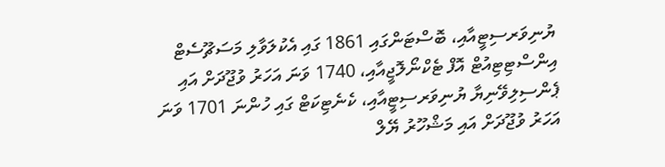ޔުނިވަރސިޓީއާއި، ބޮސްޓަންގައި 1861 ގައި އެކުލަވާލި މަސަޗޫސެޓް އިންސްޓިޓިއުޓް އޮފް ޓެކްނޯލޮޖީއާއި، 1740 ވަނަ އަހަރު ވުޖޫދަށް އައި ޕެންސިލިވޭނިޔާ ޔުނިވަރސިޓީއާއި، ކެނެޓިކަޓް ގައި ހުންނަ 1701 ވަނަ އަހަރު ވުޖޫދަށް އައި މަޝްހޫރު ޔޭލް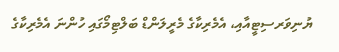ޔުނިވަރސިޓީއާއި، އެމެރިކާގެ މެރީލަންޑް ބަލްޓިމޯގައި ހުންނަ އެމެރިކާގެ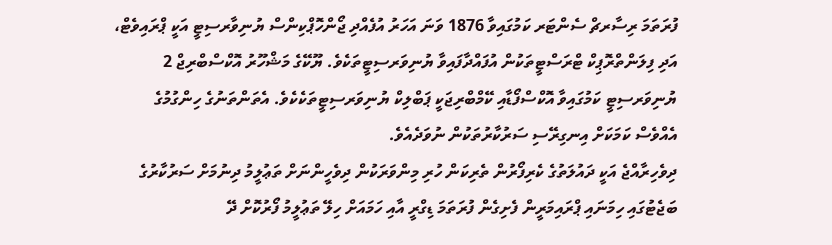ފުރަތަމަ ރިސާރޗް ސެންޓަރ ކަމުގައިވާ 1876 ވަނަ އަހަރު އުފެއްދި ޖޯންހޮޕްކިންސް ޔުނިވާރސިޓީ އަކީ ޕްރައިވެޓް، އަދި ފިލަންތްރޮޕިކް ޓްރަސްޓީތަކުން އުފައްދާފައިވާ ޔުނިވަރސިޓީތަކެވެ. ޔޫކޭގެ މަޝްހޫރު އޮކްސްބްރިޖް 2 ޔުނިވަރސިޓީ ކަމުގައިވާ އޮކްސްފޯޑާއި ކޭމްބްރިޖަކީ ޕަބްލިކް ޔުނިވަރސިޓީތަކެކެވެ. އެތަންތަނުގެ ހިންގުމުގެ އެއްވެސް ކަމަކަށް އިނގިރޭސި ސަރުކާރުތަކުން ނުވަދެއެވެ.
ދިވެހިރާއްޖެ އަކީ ދައުލަތުގެ ކެރިފޯރުން ތެރިކަން ހުރި މިންވަރަކުން ދިވެހީންނަށް ތަޢުލީމު ދިނުމަށް ސަރުކާރުގެ ބަޖެޓުގައި ހިމަނައި ޕްރައިމަރީން ފެށިގެން ފުރަތަމަ ޑިގްރީ އާއި ހަމައަށް ހިލޭ ތަޢުލީމު ފޯރުކޮށް ދޭ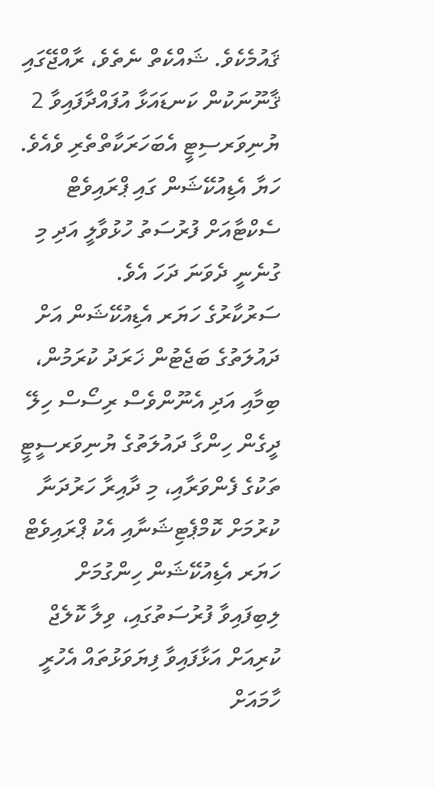ޤައުމެކެވެ. ޝައްކެތް ނެތެވެ، ރާއްޖޭގައި ޤާނޫނަކުން ކަނޑައަޅާ އުފައްދާފައިވާ 2 ޔުނިވަރސިޓީ އެބަހަރަކާތްތެރި ވެއެވެ. ހަޔާ އެޑިއުކޭޝަން ގައި ޕްރައިވެޓް ސެކްޓާއަށް ފުރުސަތު ހުޅުވާލީ އަދި މި ގުނެނީ ދެވަނަ ދަހަ އެވެ.
ސަރުކާރުގެ ހަޔަރ އެޑިއުކޭޝަން އަށް ދައުލަތުގެ ބަޖެޓުން ޚަރަދު ކުރަމުން، ބިމާއި އަދި އެނޫންވެސް ރިސޯސް ހިލޭ ދީގެން ހިންގާ ދައުލަތުގެ ޔުނިވަރސީޓީ ތަކުގެ ފެންވަރާއި، މި ދާއިރާ ހަރުދަނާ ކުރުމަށް ކޮމްޕެޓިޝަނާއި އެކު ޕްރައިވެޓް ހަޔަރ އެޑިއުކޭޝަން ހިންގުމަށް ލިބިފައިވާ ފުރުސަތުގައި، ވިލާ ކޮލެޖް ކުރިއަށް އަޅާފައިވާ ފިޔަވަޅުތައް އެހުރީ ހާމައަށް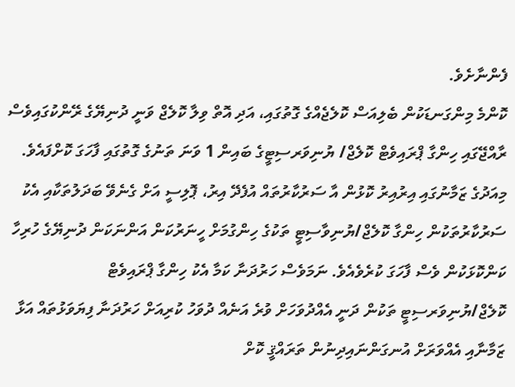ފެންނާށެވެ.
ކޮންމެ މިންގަނޑަކުން ބެލިއަސް ކޮލެޖެއްގެ ގޮތުގައި، އަދި އޮތް ވިލާ ކޮލެޖް ވަނީ ދުނިޔޭގެ ރޭންކުގައިވެސް ރާއްޖޭގައި ހިންގާ ޕްރައިވެޓް ކޮލެޖް/ ޔުނިވަރސިޓީގެ ބައިން 1 ވަނަ ތަނުގެ ގޮތުގައި ފާހަގަ ކޮށްފައެވެ.
މިއަދުގެ ޒަމާނުގައި އިރުއިރު ކޮޅުން އާ ސަރުކާރުތައް އުފެދޭ އިރު، ޕޮލިސީ އަށް ގެނެވޭ ބަދަލުތަކާއި އެކު ސަރުކާރުތަކުން ހިންގާ ކޮލެޖް/ޔުނިވާސިޓީ ތަކުގެ ހިންގުމަށް ހީނަރުކަން އަންނަކަން ދުނިޔޭގެ ހުރިހާ ކަންކޮޅަކުން ވެސް ފާހަގަ ކުރެވެއެވެ. ނަމަވެސް ހަރުދަނާ ކަމާ އެކު ހިންގާ ޕްރައިވެޓް ކޮލެޖް/ޔުނިވަރސިޓީ ތަކުން ދަނީ އެއްދުވަހަށް ވުރެ އަނެއް ދުވަހު ކުރިއަށް ހަރުދަނާ ފިޔަވަޅުތައް އަޅާ ޒަމާނާއި އެއްވަރަށް އުނގަންނައިދިނުން ތަރައްޤީ ކޮށް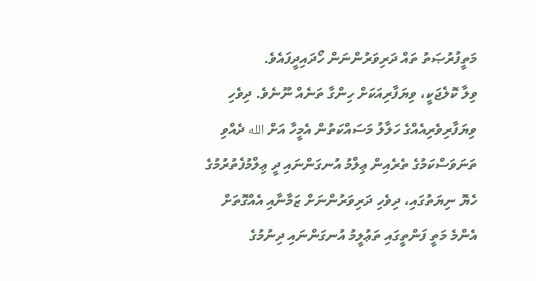މަތީފުރުޞަތު ތައް ދަރިވަރުންނަން ހޯދައިދީފައެވެ.
ވިލާ ކޮލެޖަކީ، ވިޔަފާރިއަކަށް ހިންގާ ތަނެއް ނޫނެވެ. ދިވެހި ވިޔަފާރިވެރިއެއްގެ ހަލާލު މަސައްކަތުން އެމީހާ އަށް الله ދެއްވި ތަނަވަސްކަމުގެ ތެރެއިން ޢިލްމު އުނގަންނައި ދީ ޢިލްމުފެތުރުމުގެ ހެޔޮ ނިޔަތުގައި، ދިވެހި ދަރިވަރުންނަށް ޒަމާނާއި އެއްގޮތަށް އެންމެ މަތީ ފަންތީގައި ތަޢުލީމު އުނގަންނައި ދިނުމުގެ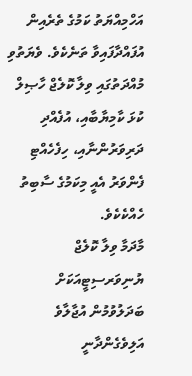އަހްމިއްޔަތު ކަމުގެ ތެރެއިން އުފައްދާފައިވާ ތަނެކެވެ. ވެޔަތުވި މުއްދަތުގައި ވިލާ ކޮލެޖް ހާޞިލް ކުޅަ ކާމިޔާބާއި، އުފެއްދި ދަރިވަރުންނާއި، ހިފެހެއްޓި ފެންވަރު އެއީ މިކަމުގެ ސާބިތު ހެއްކެކެވެ.
މާދަމާ ވިލާ ކޮލެޖް ޔުނިވަރސިޓީއަކަށް ބަދަލުވުމުން އުޖާލާވެ އަލިވެގެންދާނީ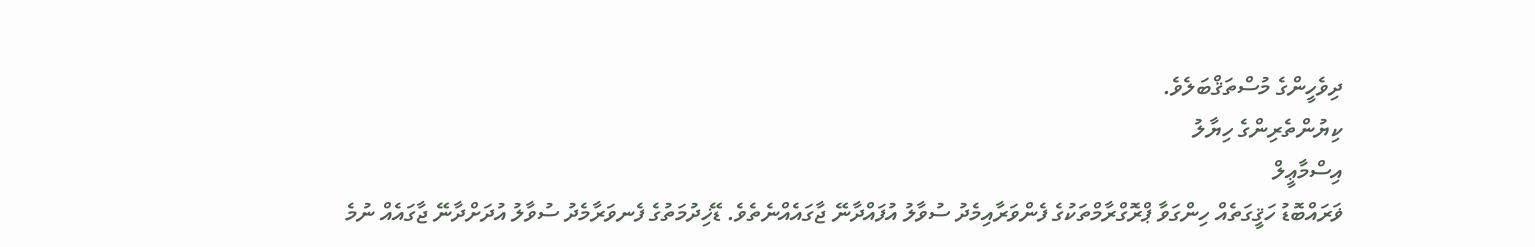ދިވެހީންގެ މުސްތަޤްބަލެވެ.
ކިޔުންތެރިންގެ ހިޔާލު
އިސްމާޢީލް
ޥަރައްބޮޑު ހަޤީގަތެއް ހިންގަވާ ޕްރޮގްރާމްތަކުގެ ފެންވަރާއިމެދު ސުވާލު އުފައްދާނޭ ޖާގައެއްނެތެވެ. ޑޭޚިދުމަތުގެ ފެނވަރާމެދު ސުވާލު އުދަށްދާނޭ ޖާގައެއް ނުމެ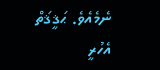ނެމެއެވެ. ޙަޤީޤަތް އެހުރީ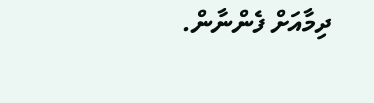ދިމާއަށް ފެންނާން.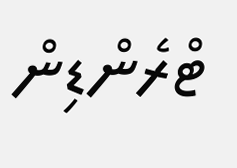ޓްރެންޑިން